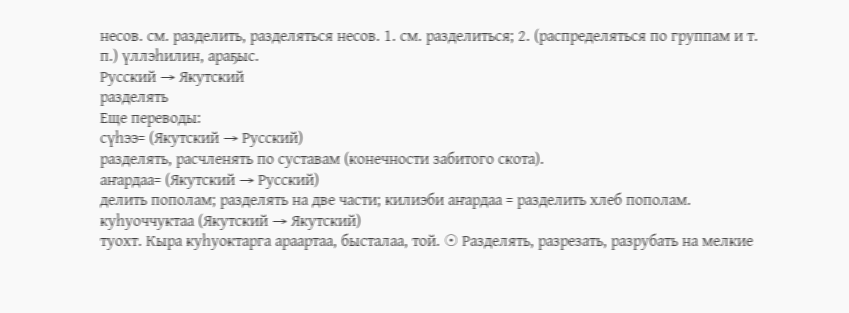несов. см. разделить, разделяться несов. 1. см. разделиться; 2. (распределяться по группам и т. п.) үллэһилин, араҕыс.
Русский → Якутский
разделять
Еще переводы:
сүһээ= (Якутский → Русский)
разделять, расчленять по суставам (конечности забитого скота).
аҥардаа= (Якутский → Русский)
делить пополам; разделять на две части; килиэби аҥардаа = разделить хлеб пополам.
куһуоччуктаа (Якутский → Якутский)
туохт. Кыра куһуоктарга араартаа, бысталаа, той. ☉ Разделять, разрезать, разрубать на мелкие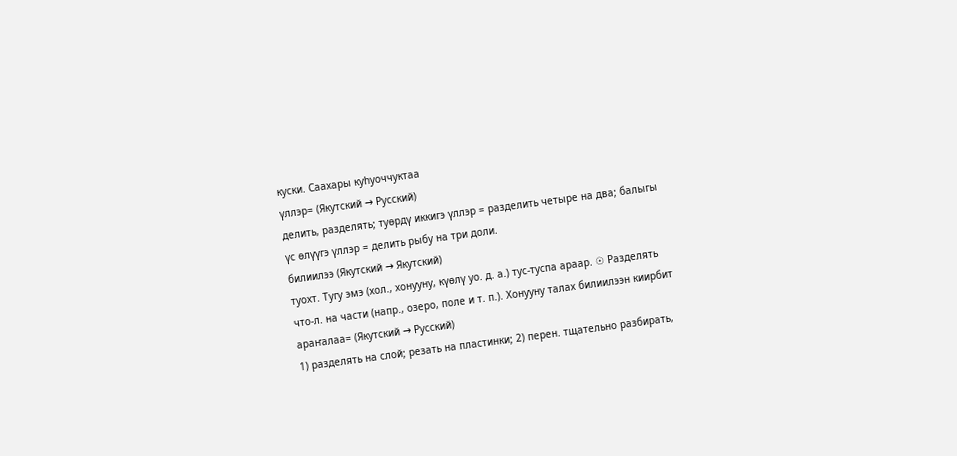куски. Саахары куһуоччуктаа
үллэр= (Якутский → Русский)
делить, разделять; туөрдү иккигэ үллэр = разделить четыре на два; балыгы үс өлүүгэ үллэр = делить рыбу на три доли.
билиилээ (Якутский → Якутский)
туохт. Тугу эмэ (хол., хонууну, күөлү уо. д. а.) тус-туспа араар. ☉ Разделять что-л. на части (напр., озеро, поле и т. п.). Хонууну талах билиилээн киирбит
араҥалаа= (Якутский → Русский)
1) разделять на слой; резать на пластинки; 2) перен. тщательно разбирать,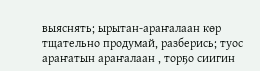выяснять; ырытан-араҥалаан көр тщательно продумай, разберись; туос араҥатын араҥалаан , торҕо сиигин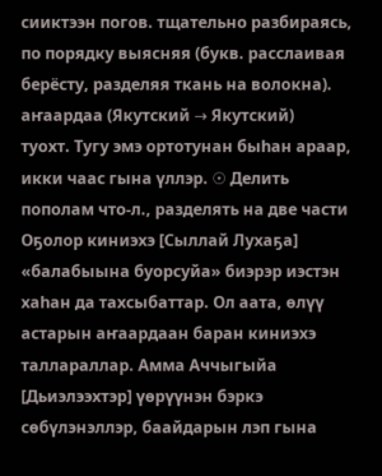сииктээн погов. тщательно разбираясь, по порядку выясняя (букв. расслаивая берёсту, разделяя ткань на волокна).
аҥаардаа (Якутский → Якутский)
туохт. Тугу эмэ ортотунан быһан араар, икки чаас гына үллэр. ☉ Делить пополам что-л., разделять на две части
Оҕолор киниэхэ [Сыллай Лухаҕа] «балабыына буорсуйа» биэрэр иэстэн хаһан да тахсыбаттар. Ол аата, өлүү астарын аҥаардаан баран киниэхэ таллараллар. Амма Аччыгыйа
[Дьиэлээхтэр] үөрүүнэн бэркэ сөбүлэнэллэр, баайдарын лэп гына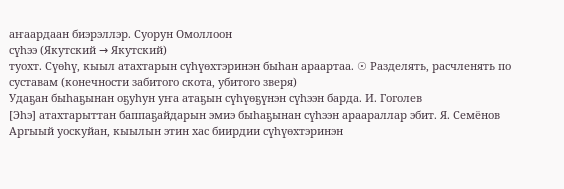аҥаардаан биэрэллэр. Суорун Омоллоон
сүһээ (Якутский → Якутский)
туохт. Сүөһү, кыыл атахтарын сүһүөхтэринэн быһан араартаа. ☉ Разделять, расчленять по суставам (конечности забитого скота, убитого зверя)
Удаҕан быһаҕынан оҕуһун уҥа атаҕын сүһүөҕүнэн сүһээн барда. И. Гоголев
[Эһэ] атахтарыттан баппаҕайдарын эмиэ быһаҕынан сүһээн араараллар эбит. Я. Семёнов
Аргыый уоскуйан, кыылын этин хас биирдии сүһүөхтэринэн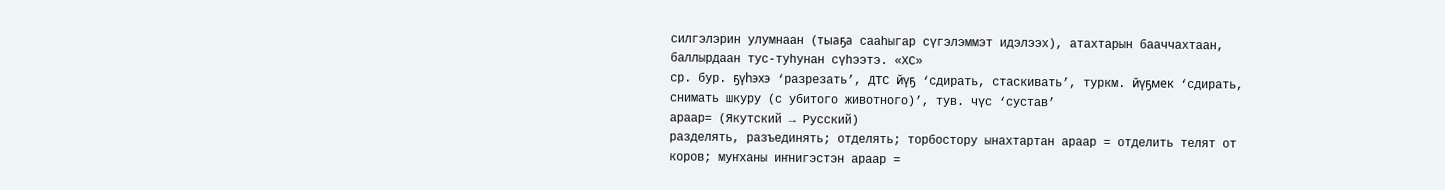силгэлэрин улумнаан (тыаҕа сааһыгар сүгэлэммэт идэлээх), атахтарын бааччахтаан, баллырдаан тус-туһунан сүһээтэ. «ХС»
ср. бур. ҕүһэхэ ‘разрезать’, ДТС йүҕ ‘сдирать, стаскивать’, туркм. йүҕмек ‘сдирать, снимать шкуру (с убитого животного)’, тув. чүс ‘сустав’
араар= (Якутский → Русский)
разделять, разъединять; отделять; торбостору ынахтартан араар = отделить телят от коров; муҥханы иҥнигэстэн араар =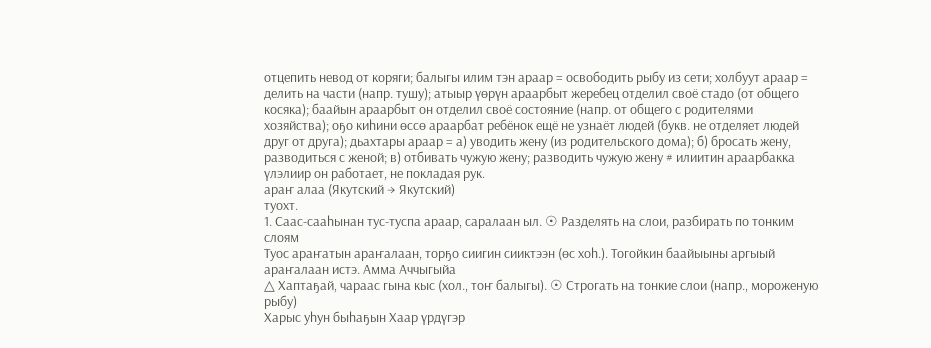отцепить невод от коряги; балыгы илим тэн араар = освободить рыбу из сети; холбуут араар = делить на части (напр. тушу); атыыр үөрүн араарбыт жеребец отделил своё стадо (от общего косяка); баайын араарбыт он отделил своё состояние (напр. от общего с родителями хозяйства); оҕо киһини өссө араарбат ребёнок ещё не узнаёт людей (букв. не отделяет людей друг от друга); дьахтары араар = а) уводить жену (из родительского дома); б) бросать жену, разводиться с женой; в) отбивать чужую жену; разводить чужую жену # илиитин араарбакка үлэлиир он работает, не покладая рук.
араҥ алаа (Якутский → Якутский)
туохт.
1. Саас-сааһынан тус-туспа араар, саралаан ыл. ☉ Разделять на слои, разбирать по тонким слоям
Туос араҥатын араҥалаан, торҕо сиигин сииктээн (өс хоһ.). Тогойкин баайыыны аргыый араҥалаан истэ. Амма Аччыгыйа
△ Хаптаҕай, чараас гына кыс (хол., тоҥ балыгы). ☉ Строгать на тонкие слои (напр., мороженую рыбу)
Харыс уһун быһаҕын Хаар үрдүгэр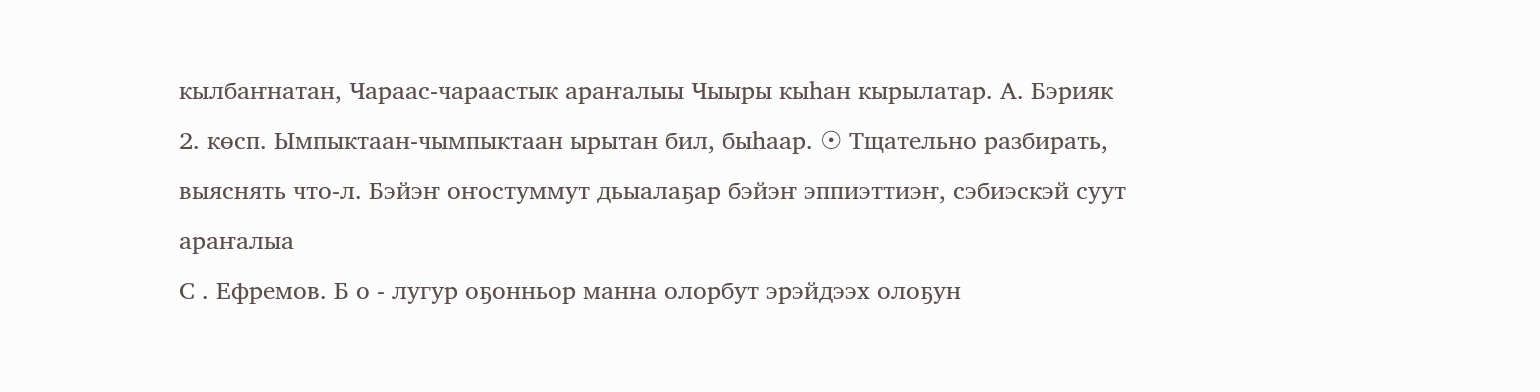кылбаҥнатан, Чараас-чараастык араҥалыы Чыыры кыһан кырылатар. А. Бэрияк
2. көсп. Ымпыктаан-чымпыктаан ырытан бил, быһаар. ☉ Тщательно разбирать, выяснять что-л. Бэйэҥ оҥостуммут дьыалаҕар бэйэҥ эппиэттиэҥ, сэбиэскэй суут араҥалыа
С . Ефремов. Б о - лугур оҕонньор манна олорбут эрэйдээх олоҕун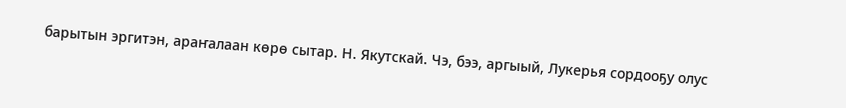барытын эргитэн, араҥалаан көрө сытар. Н. Якутскай. Чэ, бээ, аргыый, Лукерья сордооҕу олус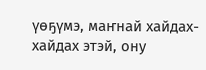үөҕүмэ, маҥнай хайдах-хайдах этэй, ону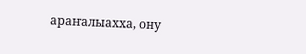араҥалыахха, ону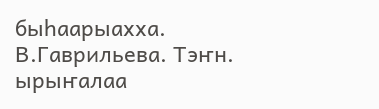быһаарыахха. В.Гаврильева. Тэҥн. ырыҥалаа